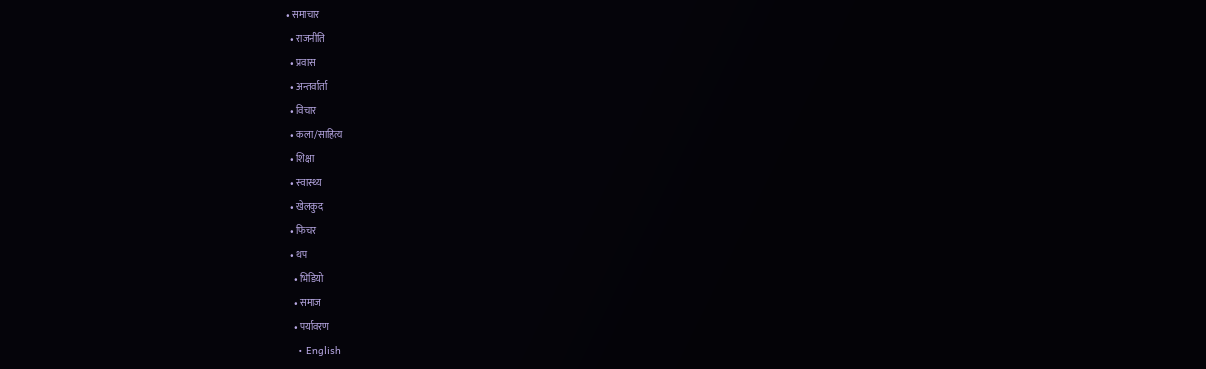• समाचार
  • राजनीति
  • प्रवास
  • अन्तर्वार्ता
  • विचार
  • कला/साहित्य
  • शिक्षा
  • स्वास्थ्य
  • खेलकुद
  • फिचर
  • थप
    • भिडियो
    • समाज
    • पर्यावरण
    • English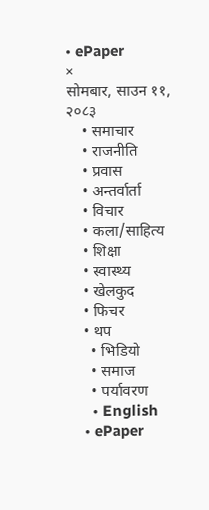• ePaper
×
सोमबार, साउन ११, २०८३
    • समाचार
    • राजनीति
    • प्रवास
    • अन्तर्वार्ता
    • विचार
    • कला/साहित्य
    • शिक्षा
    • स्वास्थ्य
    • खेलकुद
    • फिचर
    • थप
      • भिडियो
      • समाज
      • पर्यावरण
      • English
    • ePaper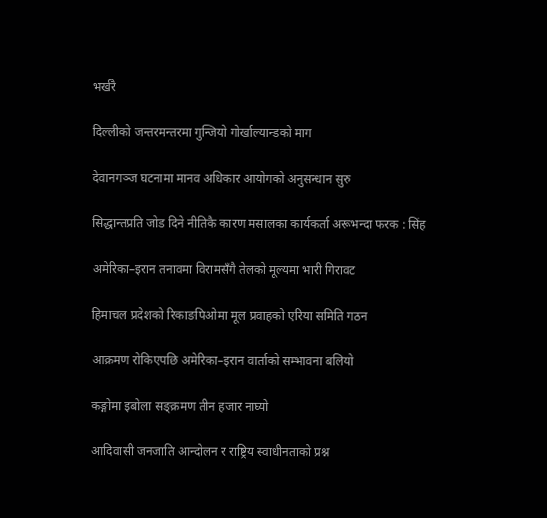भर्खरै

दिल्लीको जन्तरमन्तरमा गुन्जियो गोर्खाल्यान्डको माग

देवानगञ्ज घटनामा मानव अधिकार आयोगको अनुसन्धान सुरु

सिद्धान्तप्रति जोड दिने नीतिकै कारण मसालका कार्यकर्ता अरूभन्दा फरक : सिंह

अमेरिका–इरान तनावमा विरामसँगै तेलको मूल्यमा भारी गिरावट

हिमाचल प्रदेशको रिकाङपिओमा मूल प्रवाहको एरिया समिति गठन

आक्रमण रोकिएपछि अमेरिका–इरान वार्ताको सम्भावना बलियो

कङ्गोमा इबोला सङ्क्रमण तीन हजार नाघ्यो

आदिवासी जनजाति आन्दोलन र राष्ट्रिय स्वाधीनताको प्रश्न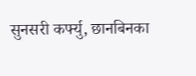सुनसरी कर्फ्यु, छानबिनका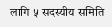लागि ५ सदस्यीय समिति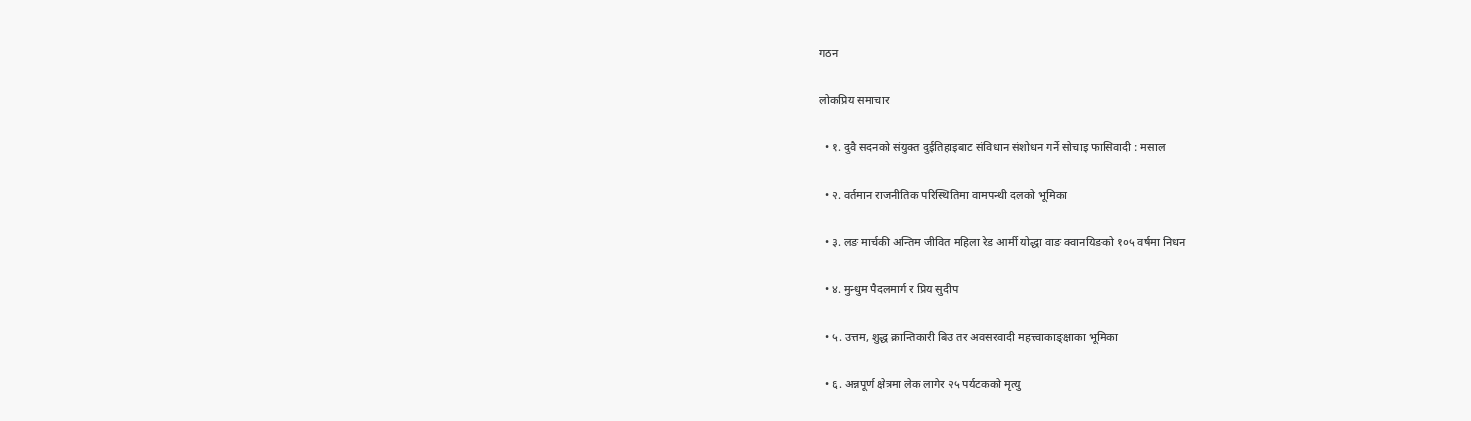गठन

लोकप्रिय समाचार

  • १. दुवै सदनको संयुक्त दुईतिहाइबाट संविधान संशोधन गर्ने सोचाइ फासिवादी : मसाल

  • २. वर्तमान राजनीतिक परिस्थितिमा वामपन्थी दलको भूमिका

  • ३. लङ मार्चकी अन्तिम जीवित महिला रेड आर्मी योद्धा वाङ क्वानयिङको १०५ वर्षमा निधन

  • ४. मुन्धुम पैदलमार्ग र प्रिय सुदीप

  • ५. उत्तम, शुद्ध क्रान्तिकारी बिउ तर अवसरवादी महत्त्वाकाङ्क्षाका भूमिका

  • ६. अन्नपूर्ण क्षेत्रमा लेक लागेर २५ पर्यटकको मृत्यु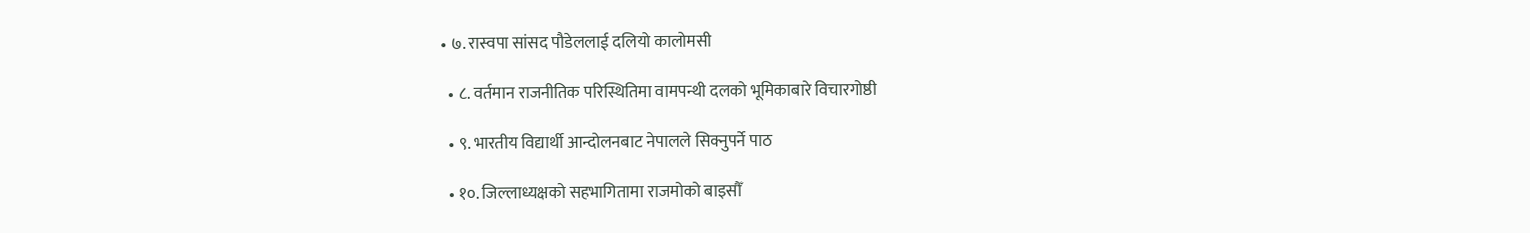• ७. रास्वपा सांसद पौडेललाई दलियो कालोमसी

  • ८. वर्तमान राजनीतिक परिस्थितिमा वामपन्थी दलको भूमिकाबारे विचारगोष्ठी

  • ९. भारतीय विद्यार्थी आन्दोलनबाट नेपालले सिक्नुपर्ने पाठ

  • १०. जिल्लाध्यक्षको सहभागितामा राजमोको बाइसौँ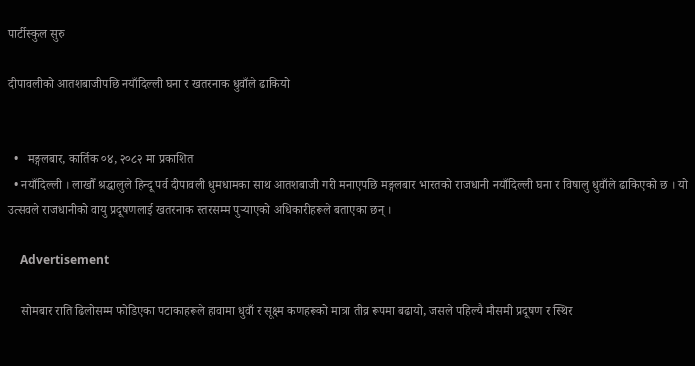पार्टीस्कुल सुरु

दीपावलीको आतशबाजीपछि नयाँदिल्ली घना र खतरनाक धुवाँले ढाकियो


  •   मङ्गलबार, कार्तिक ०४, २०८२ मा प्रकाशित
  • नयाँदिल्ली । लाखौँ श्रद्धालुले हिन्दू पर्व दीपावली धुमधामका साथ आतशबाजी गरी मनाएपछि मङ्गलबार भारतको राजधानी नयाँदिल्ली घना र विषालु धुवाँले ढाकिएको छ । यो उत्सवले राजधानीको वायु प्रदूषणलाई खतरनाक स्तरसम्म पुर्‍याएको अधिकारीहरूले बताएका छन् ।

    Advertisement

    सोमबार राति ढिलोसम्म फोडिएका पटाकाहरूले हावामा धुवाँ र सूक्ष्म कणहरूको मात्रा तीव्र रूपमा बढायो, जसले पहिल्यै मौसमी प्रदूषण र स्थिर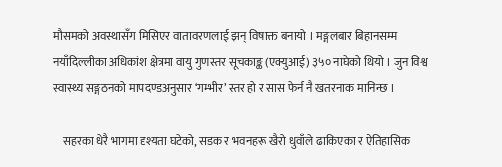मौसमको अवस्थासँग मिसिएर वातावरणलाई झन् विषाक्त बनायो । मङ्गलबार बिहानसम्म नयाँदिल्लीका अधिकांश क्षेत्रमा वायु गुणस्तर सूचकाङ्क (एक्युआई) ३५० नाघेको थियो । जुन विश्व स्वास्थ्य सङ्गठनको मापदण्डअनुसार ‘गम्भीर’ स्तर हो र सास फेर्न नै खतरनाक मानिन्छ ।

    सहरका धेरै भागमा दृश्यता घटेको, सडक र भवनहरू खैरो धुवाँले ढाकिएका र ऐतिहासिक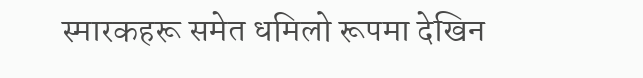स्मारकहरू समेत धमिलो रूपमा देखिन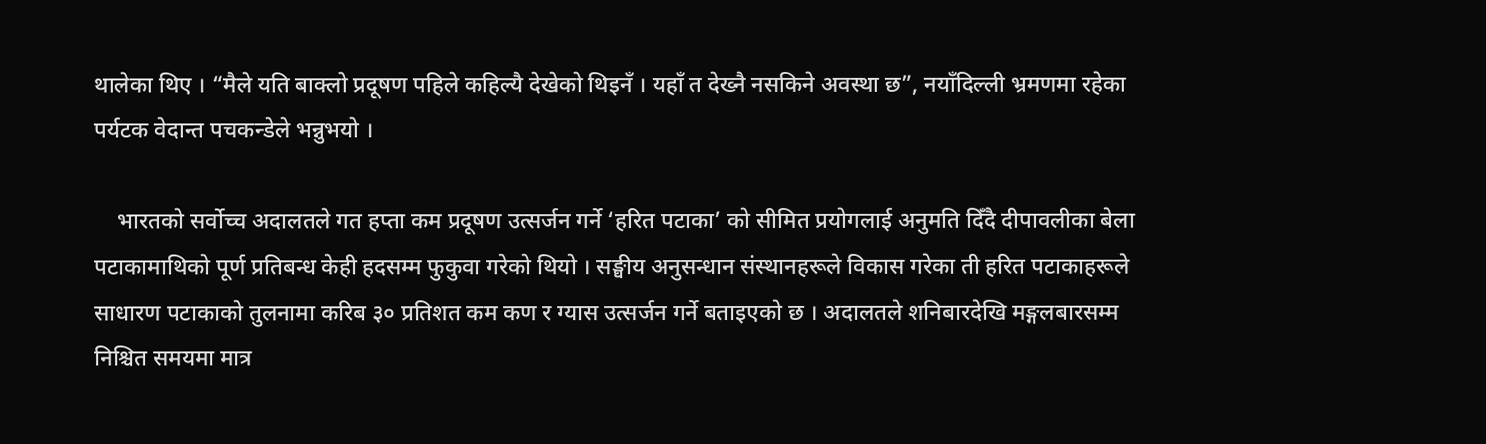थालेका थिए । “मैले यति बाक्लो प्रदूषण पहिले कहिल्यै देखेको थिइनँ । यहाँ त देख्नै नसकिने अवस्था छ”, नयाँदिल्ली भ्रमणमा रहेका पर्यटक वेदान्त पचकन्डेले भन्नुभयो ।

    भारतको सर्वोच्च अदालतले गत हप्ता कम प्रदूषण उत्सर्जन गर्ने ‘हरित पटाका’ को सीमित प्रयोगलाई अनुमति दिँदै दीपावलीका बेला पटाकामाथिको पूर्ण प्रतिबन्ध केही हदसम्म फुकुवा गरेको थियो । सङ्घीय अनुसन्धान संस्थानहरूले विकास गरेका ती हरित पटाकाहरूले साधारण पटाकाको तुलनामा करिब ३० प्रतिशत कम कण र ग्यास उत्सर्जन गर्ने बताइएको छ । अदालतले शनिबारदेखि मङ्गलबारसम्म निश्चित समयमा मात्र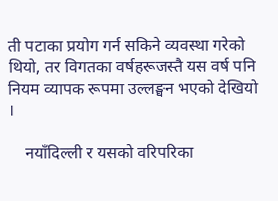ती पटाका प्रयोग गर्न सकिने व्यवस्था गरेको थियो, तर विगतका वर्षहरूजस्तै यस वर्ष पनि नियम व्यापक रूपमा उल्लङ्घन भएको देखियो ।

    नयाँदिल्ली र यसको वरिपरिका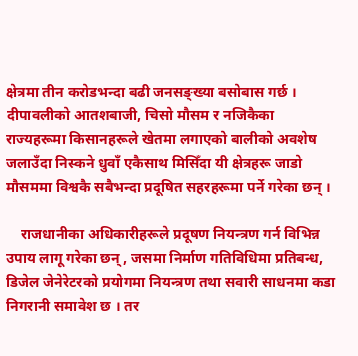क्षेत्रमा तीन करोडभन्दा बढी जनसङ्ख्या बसोबास गर्छ । दीपावलीको आतशबाजी, चिसो मौसम र नजिकैका राज्यहरूमा किसानहरूले खेतमा लगाएको बालीको अवशेष जलाउँदा निस्कने धुवाँ एकैसाथ मिसिँदा यी क्षेत्रहरू जाडो मौसममा विश्वकै सबैभन्दा प्रदूषित सहरहरूमा पर्ने गरेका छन् ।

    राजधानीका अधिकारीहरूले प्रदूषण नियन्त्रण गर्न विभिन्न उपाय लागू गरेका छन्, जसमा निर्माण गतिविधिमा प्रतिबन्ध, डिजेल जेनेरेटरको प्रयोगमा नियन्त्रण तथा सवारी साधनमा कडा निगरानी समावेश छ । तर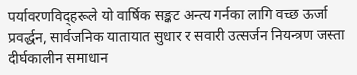पर्यावरणविद्हरूले यो वार्षिक सङ्कट अन्त्य गर्नका लागि वच्छ ऊर्जा प्रवर्द्धन, सार्वजनिक यातायात सुधार र सवारी उत्सर्जन नियन्त्रण जस्ता दीर्घकालीन समाधान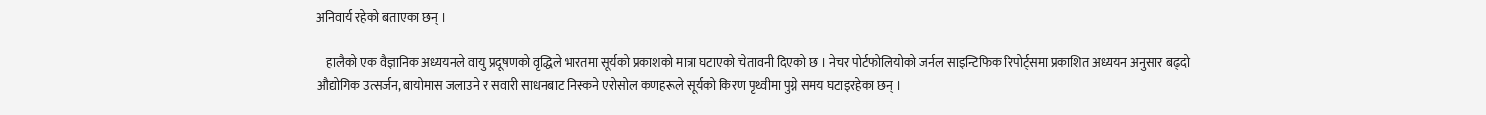अनिवार्य रहेको बताएका छन् ।

    हालैको एक वैज्ञानिक अध्ययनले वायु प्रदूषणको वृद्धिले भारतमा सूर्यको प्रकाशको मात्रा घटाएको चेतावनी दिएको छ । नेचर पोर्टफोलियोको जर्नल साइन्टिफिक रिपोर्ट्समा प्रकाशित अध्ययन अनुसार बढ्दो औद्योगिक उत्सर्जन, बायोमास जलाउने र सवारी साधनबाट निस्कने एरोसोल कणहरूले सूर्यको किरण पृथ्वीमा पुग्ने समय घटाइरहेका छन् ।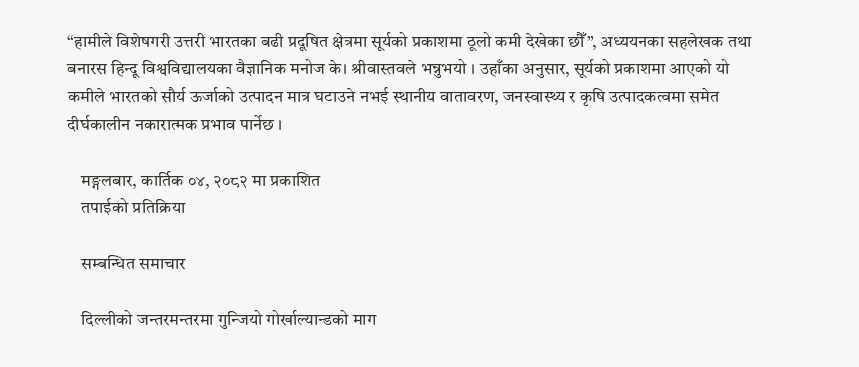“हामीले विशेषगरी उत्तरी भारतका बढी प्रदूषित क्षेत्रमा सूर्यको प्रकाशमा ठूलो कमी देखेका छौँ”, अध्ययनका सहलेखक तथा बनारस हिन्दू विश्वविद्यालयका वैज्ञानिक मनोज के। श्रीवास्तवले भन्नुभयो । उहाँका अनुसार, सूर्यको प्रकाशमा आएको यो कमीले भारतको सौर्य ऊर्जाको उत्पादन मात्र घटाउने नभई स्थानीय वातावरण, जनस्वास्थ्य र कृषि उत्पादकत्वमा समेत दीर्घकालीन नकारात्मक प्रभाव पार्नेछ ।

    मङ्गलबार, कार्तिक ०४, २०८२ मा प्रकाशित
    तपाईको प्रतिक्रिया

    सम्बन्धित समाचार

    दिल्लीको जन्तरमन्तरमा गुन्जियो गोर्खाल्यान्डको माग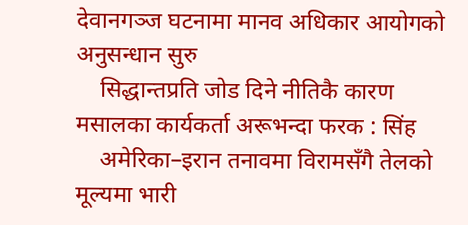देवानगञ्ज घटनामा मानव अधिकार आयोगको अनुसन्धान सुरु
    सिद्धान्तप्रति जोड दिने नीतिकै कारण मसालका कार्यकर्ता अरूभन्दा फरक : सिंह
    अमेरिका–इरान तनावमा विरामसँगै तेलको मूल्यमा भारी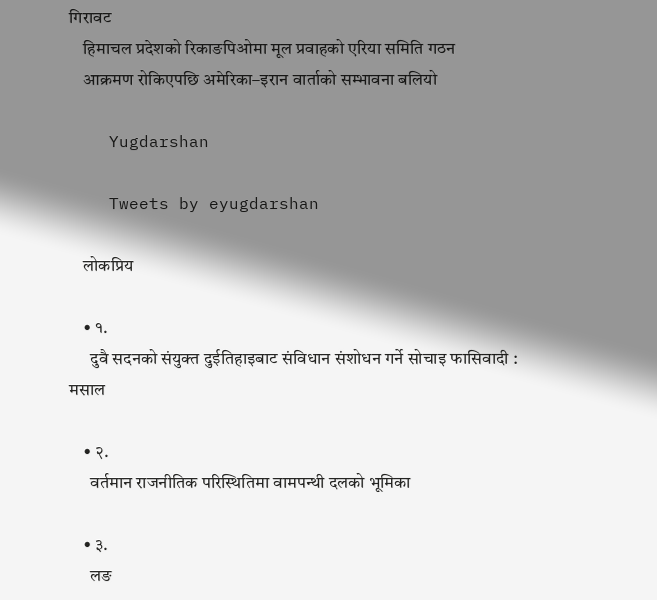गिरावट
    हिमाचल प्रदेशको रिकाङपिओमा मूल प्रवाहको एरिया समिति गठन
    आक्रमण रोकिएपछि अमेरिका–इरान वार्ताको सम्भावना बलियो

    Yugdarshan

    Tweets by eyugdarshan

    लोकप्रिय

    • १.
      दुवै सदनको संयुक्त दुईतिहाइबाट संविधान संशोधन गर्ने सोचाइ फासिवादी : मसाल

    • २.
      वर्तमान राजनीतिक परिस्थितिमा वामपन्थी दलको भूमिका

    • ३.
      लङ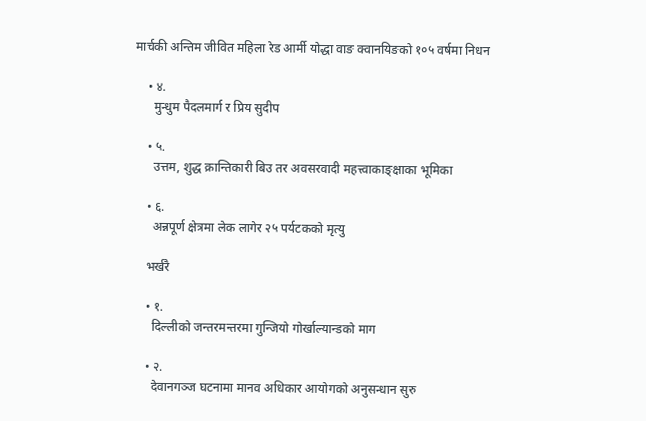मार्चकी अन्तिम जीवित महिला रेड आर्मी योद्धा वाङ क्वानयिङको १०५ वर्षमा निधन

    • ४.
      मुन्धुम पैदलमार्ग र प्रिय सुदीप

    • ५.
      उत्तम, शुद्ध क्रान्तिकारी बिउ तर अवसरवादी महत्त्वाकाङ्क्षाका भूमिका

    • ६.
      अन्नपूर्ण क्षेत्रमा लेक लागेर २५ पर्यटकको मृत्यु

    भर्खरै

    • १.
      दिल्लीको जन्तरमन्तरमा गुन्जियो गोर्खाल्यान्डको माग

    • २.
      देवानगञ्ज घटनामा मानव अधिकार आयोगको अनुसन्धान सुरु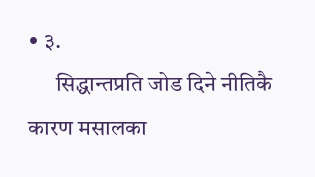• ३.
      सिद्धान्तप्रति जोड दिने नीतिकै कारण मसालका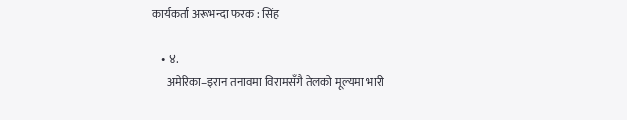कार्यकर्ता अरूभन्दा फरक : सिंह

    • ४.
      अमेरिका–इरान तनावमा विरामसँगै तेलको मूल्यमा भारी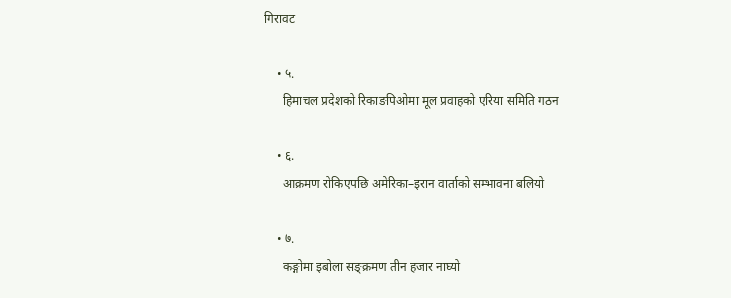गिरावट

    • ५.
      हिमाचल प्रदेशको रिकाङपिओमा मूल प्रवाहको एरिया समिति गठन

    • ६.
      आक्रमण रोकिएपछि अमेरिका–इरान वार्ताको सम्भावना बलियो

    • ७.
      कङ्गोमा इबोला सङ्क्रमण तीन हजार नाघ्यो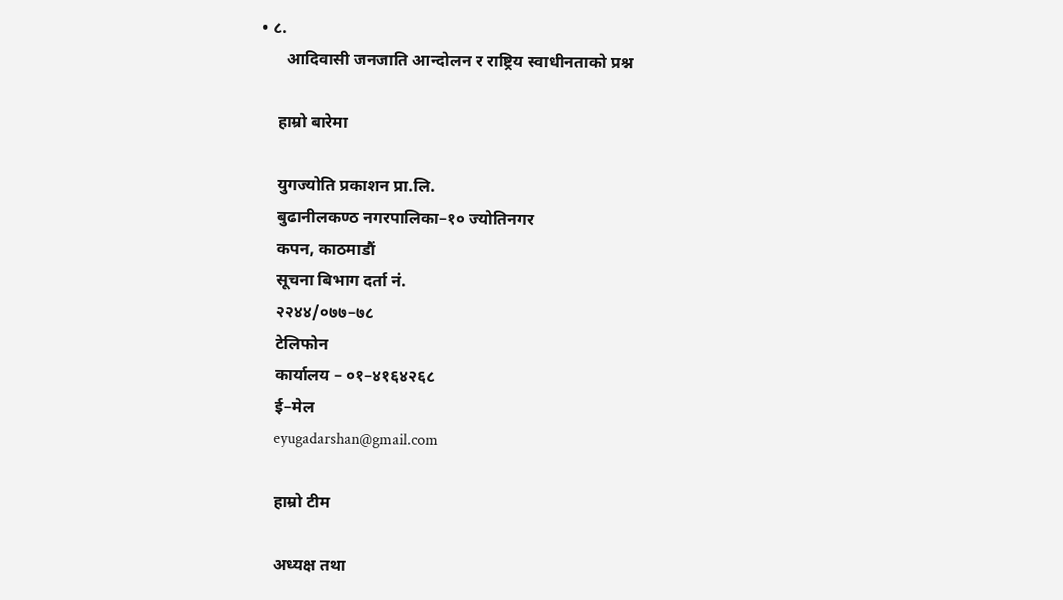• ८.
      आदिवासी जनजाति आन्दोलन र राष्ट्रिय स्वाधीनताको प्रश्न

    हाम्रो बारेमा

    युगज्योति प्रकाशन प्रा.लि.
    बुढानीलकण्ठ नगरपालिका–१० ज्योतिनगर
    कपन, काठमाडौं
    सूचना बिभाग दर्ता नं.
    २२४४/०७७–७८
    टेलिफोन
    कार्यालय – ०१–४१६४२६८
    ई–मेल
    eyugadarshan@gmail.com

    हाम्रो टीम

    अध्यक्ष तथा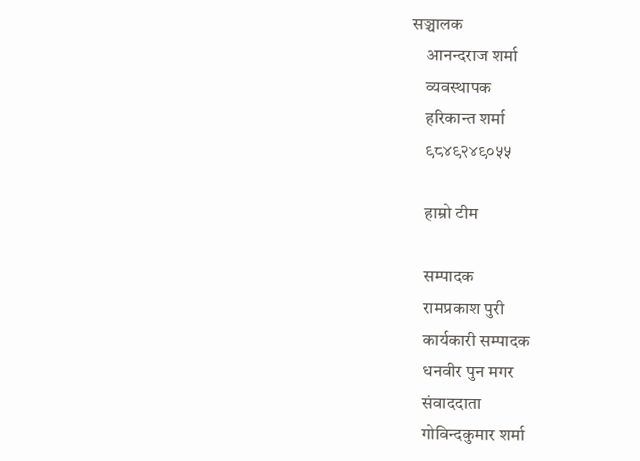सञ्चालक
    आनन्दराज शर्मा
    व्यवस्थापक
    हरिकान्त शर्मा
    ९८४९२४९०५५

    हाम्रो टीम

    सम्पादक
    रामप्रकाश पुरी
    कार्यकारी सम्पादक
    धनवीर पुन मगर
    संवाददाता
    गोविन्दकुमार शर्मा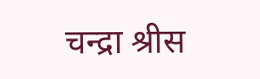चन्द्रा श्रीस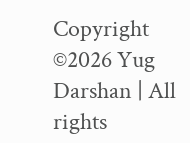Copyright ©2026 Yug Darshan | All rights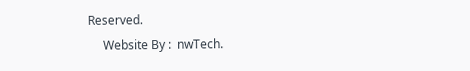Reserved.
     Website By :  nwTech.